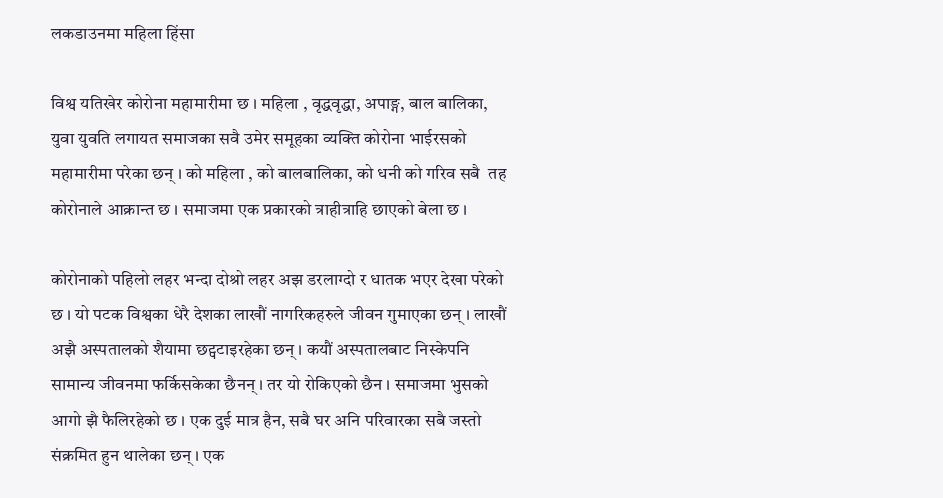लकडाउनमा महिला हिंसा

विश्व यतिखेर कोरोना महामारीमा छ । महिला , वृद्धवृद्धा, अपाङ्ग, बाल बालिका, युवा युवति लगायत समाजका सवै उमेर समूहका व्यक्ति कोरोना भाईरसको महामारीमा परेका छन् । को महिला , को बालबालिका, को धनी को गरिव सबै  तह कोरोनाले आक्रान्त छ । समाजमा एक प्रकारको त्राहीत्राहि छाएको बेला छ ।

कोरोनाको पहिलो लहर भन्दा दोश्रो लहर अझ डरलाग्दो र धातक भएर देखा परेको छ । यो पटक विश्वका धेरै देशका लाखौं नागरिकहरुले जीवन गुमाएका छन् । लाखौं अझै अस्पतालको शैयामा छट्पटाइरहेका छन् । कयौं अस्पतालबाट निस्केपनि सामान्य जीवनमा फर्किसकेका छैनन् । तर यो रोकिएको छैन । समाजमा भुसको आगो झै फैलिरहेको छ । एक दुई मात्र हैन, सबै घर अनि परिवारका सबै जस्तो संक्रमित हुन थालेका छन् । एक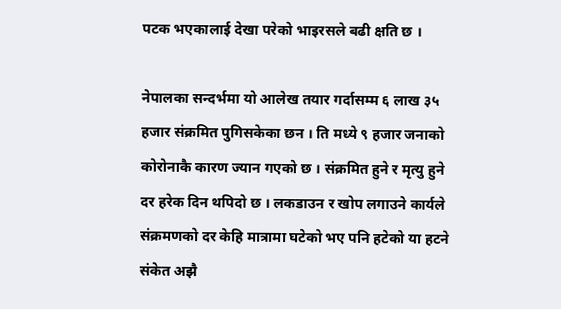पटक भएकालाई देखा परेको भाइरसले बढी क्षति छ ।

नेपालका सन्दर्भमा यो आलेख तयार गर्दासम्म ६ लाख ३५ हजार संक्रमित पुगिसकेका छन । ति मध्ये ९ हजार जनाको कोरोनाकै कारण ज्यान गएको छ । संक्रमित हुने र मृत्यु हुने दर हरेक दिन थपिदो छ । लकडाउन र खोप लगाउने कार्यले संक्रमणको दर केहि मात्रामा घटेको भए पनि हटेको या हटने संकेत अझै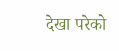देखा परेको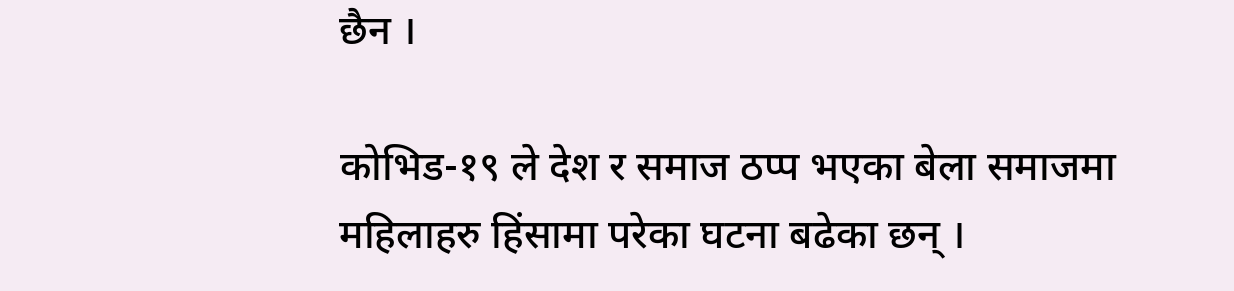छैन ।

कोभिड-१९ ले देश र समाज ठप्प भएका बेला समाजमा महिलाहरु हिंसामा परेका घटना बढेका छन् ।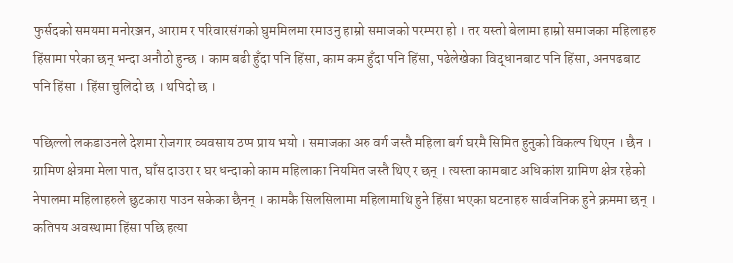फुर्सदको समयमा मनोरञ्जन, आराम र परिवारसंगको घुममिलमा रमाउनु हाम्रो समाजको परम्परा हो । तर यस्तो बेलामा हाम्रो समाजका महिलाहरु हिंसामा परेका छन् भन्दा अनौठो हुन्छ । काम बढी हुँदा पनि हिंसा, काम कम हुँदा पनि हिंसा, पढेलेखेका विद्धानबाट पनि हिंसा, अनपढबाट पनि हिंसा । हिंसा चुलिदो छ । थपिदो छ ।

पछिल्लो लकडाउनले देशमा रोजगार व्यवसाय ठप्प प्राय भयो । समाजका अरु वर्ग जस्तै महिला बर्ग घरमै सिमित हुनुको विकल्प थिएन । छैन । ग्रामिण क्षेत्रमा मेला पात, घाँस दाउरा र घर धन्दाको काम महिलाका नियमित जस्तै थिए र छन् । त्यस्ता कामबाट अधिकांश ग्रामिण क्षेत्र रहेको नेपालमा महिलाहरुले छुटकारा पाउन सकेका छैनन् । कामकै सिलसिलामा महिलामाथि हुने हिंसा भएका घटनाहरु सार्वजनिक हुने क्रममा छन् । कतिपय अवस्थामा हिंसा पछि हत्या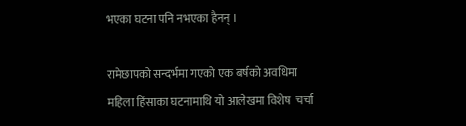भएका घटना पनि नभएका हैनन् ।

रामेछापको सन्दर्भमा गएको एक बर्षको अवधिमा महिला हिंसाका घटनामाथि यो आलेखमा विशेष  चर्चा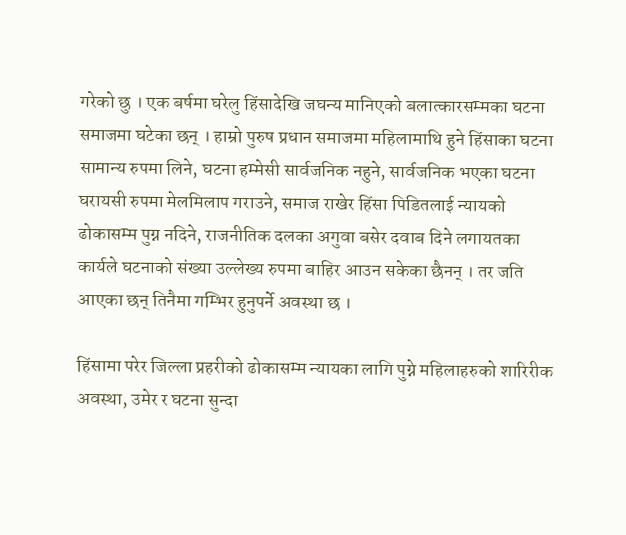गरेको छु । एक बर्षमा घरेलु हिंसादेखि जघन्य मानिएको बलात्कारसम्मका घटना समाजमा घटेका छन् । हाम्रो पुरुष प्रधान समाजमा महिलामाथि हुने हिंसाका घटना सामान्य रुपमा लिने, घटना हम्मेसी सार्वजनिक नहुने, सार्वजनिक भएका घटना घरायसी रुपमा मेलमिलाप गराउने, समाज राखेर हिंसा पिडितलाई न्यायको ढोकासम्म पुग्न नदिने, राजनीतिक दलका अगुवा बसेर दवाब दिने लगायतका कार्यले घटनाको संख्या उल्लेख्य रुपमा बाहिर आउन सकेका छैनन् । तर जति आएका छन् तिनैमा गम्भिर हुनुपर्ने अवस्था छ ।

हिंसामा परेर जिल्ला प्रहरीको ढोकासम्म न्यायका लागि पुग्ने महिलाहरुको शारिरीक अवस्था, उमेर र घटना सुन्दा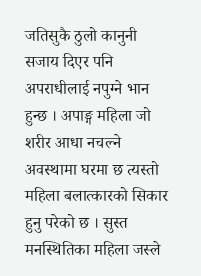जतिसुकै ठुलो कानुनी सजाय दिएर पनि अपराधीलाई नपुग्ने भान हुन्छ । अपाङ्ग महिला जो शरीर आधा नचल्ने अवस्थामा घरमा छ त्यस्तो महिला बलात्कारको सिकार हुनु परेको छ । सुस्त मनस्थितिका महिला जस्ले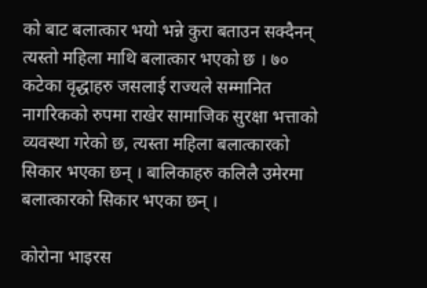को बाट बलात्कार भयो भन्ने कुरा बताउन सक्दैनन् त्यस्तो महिला माथि बलात्कार भएको छ । ७० कटेका वृद्धाहरु जसलाई राज्यले सम्मानित नागरिकको रुपमा राखेर सामाजिक सुरक्षा भत्ताको व्यवस्था गरेको छ, त्यस्ता महिला बलात्कारको सिकार भएका छन् । बालिकाहरु कलिलै उमेरमा बलात्कारको सिकार भएका छन् ।

कोरोना भाइरस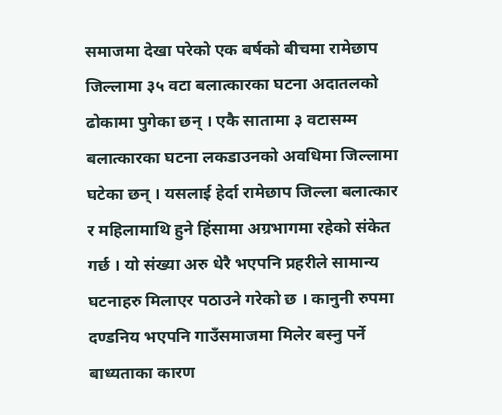समाजमा देखा परेको एक बर्षको बीचमा रामेछाप जिल्लामा ३५ वटा बलात्कारका घटना अदातलको ढोकामा पुगेका छन् । एकै सातामा ३ वटासम्म बलात्कारका घटना लकडाउनको अवधिमा जिल्लामा घटेका छन् । यसलाई हेर्दा रामेछाप जिल्ला बलात्कार र महिलामाथि हुने हिंसामा अग्रभागमा रहेको संकेत गर्छ । यो संख्या अरु धेरै भएपनि प्रहरीले सामान्य घटनाहरु मिलाएर पठाउने गरेको छ । कानुनी रुपमा दण्डनिय भएपनि गाउँसमाजमा मिलेर बस्नु पर्ने बाध्यताका कारण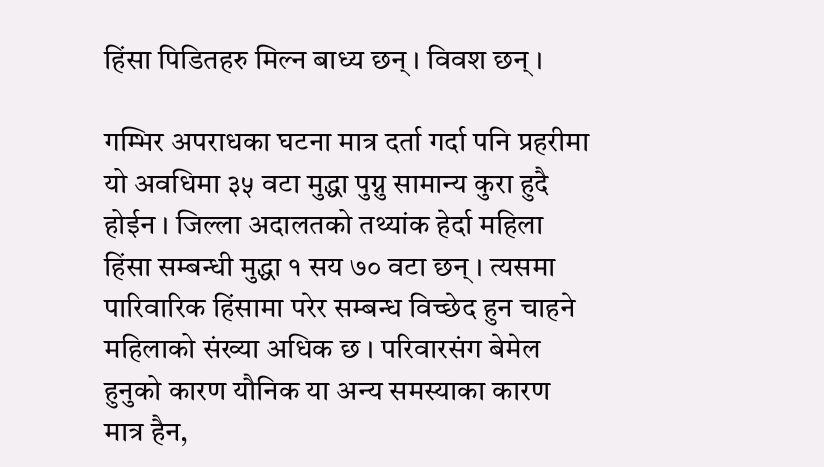हिंसा पिडितहरु मिल्न बाध्य छन् । विवश छन् ।

गम्भिर अपराधका घटना मात्र दर्ता गर्दा पनि प्रहरीमा यो अवधिमा ३५ वटा मुद्धा पुग्नु सामान्य कुरा हुदै होईन । जिल्ला अदालतको तथ्यांक हेर्दा महिला हिंसा सम्बन्धी मुद्धा १ सय ७० वटा छन् । त्यसमा पारिवारिक हिंसामा परेर सम्बन्ध विच्छेद हुन चाहने महिलाको संख्या अधिक छ । परिवारसंग बेमेल हुनुको कारण यौनिक या अन्य समस्याका कारण मात्र हैन,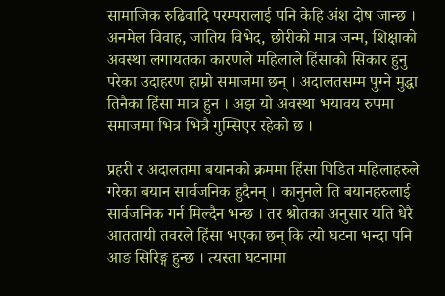सामाजिक रुढिवादि परम्परालाई पनि केहि अंश दोष जान्छ । अनमेल विवाह, जातिय विभेद, छोरीको मात्र जन्म, शिक्षाको अवस्था लगायतका कारणले महिलाले हिंसाको सिकार हुनु परेका उदाहरण हाम्रो समाजमा छन् । अदालतसम्म पुग्ने मुद्धा तिनैका हिंसा मात्र हुन । अझ यो अवस्था भयावय रुपमा समाजमा भित्र भित्रै गुम्सिएर रहेको छ ।

प्रहरी र अदालतमा बयानको क्रममा हिंसा पिडित महिलाहरुले गरेका बयान सार्वजनिक हुदैनन् । कानुनले ति बयानहरुलाई सार्वजनिक गर्न मिल्दैन भन्छ । तर श्रोतका अनुसार यति धेरै आततायी तवरले हिंसा भएका छन् कि त्यो घटना भन्दा पनि आङ सिरिङ्ग हुन्छ । त्यस्ता घटनामा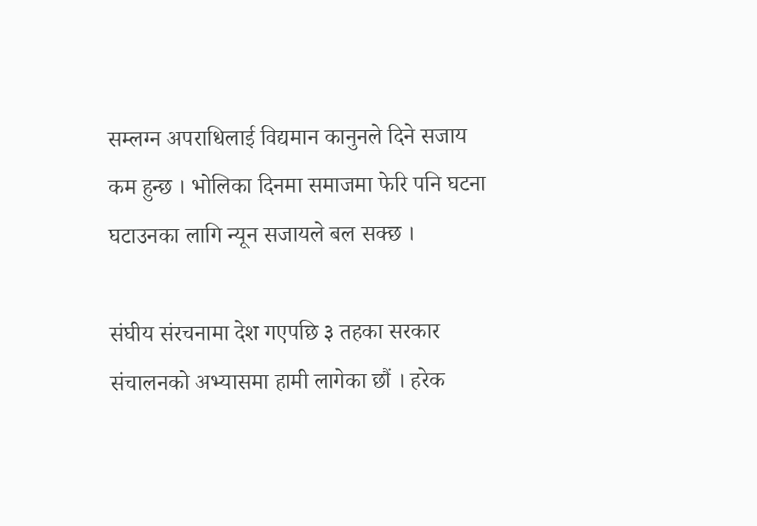सम्लग्न अपराधिलाई विद्यमान कानुनले दिने सजाय कम हुन्छ । भोलिका दिनमा समाजमा फेरि पनि घटना घटाउनका लागि न्यून सजायले बल सक्छ ।

संघीय संरचनामा देश गएपछि ३ तहका सरकार संचालनको अभ्यासमा हामी लागेका छौं । हरेक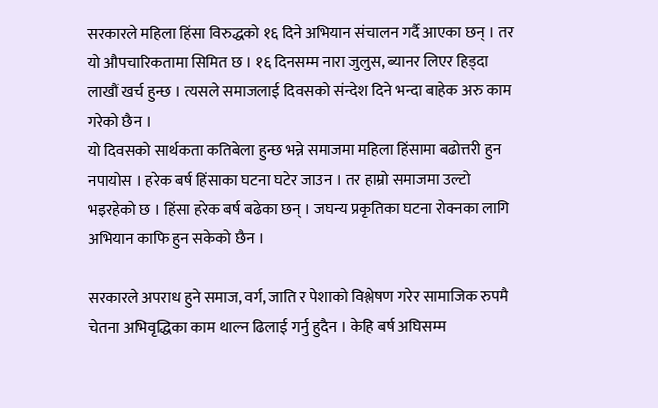सरकारले महिला हिंसा विरुद्धको १६ दिने अभियान संचालन गर्दै आएका छन् । तर यो औपचारिकतामा सिमित छ । १६ दिनसम्म नारा जुलुस, ब्यानर लिएर हिड्दा लाखौं खर्च हुन्छ । त्यसले समाजलाई दिवसको संन्देश दिने भन्दा बाहेक अरु काम गरेको छैन ।
यो दिवसको सार्थकता कतिबेला हुन्छ भन्ने समाजमा महिला हिंसामा बढोत्तरी हुन नपायोस । हरेक बर्ष हिंसाका घटना घटेर जाउन । तर हाम्रो समाजमा उल्टो भइरहेको छ । हिंसा हरेक बर्ष बढेका छन् । जघन्य प्रकृतिका घटना रोक्नका लागि अभियान काफि हुन सकेको छैन ।

सरकारले अपराध हुने समाज, वर्ग, जाति र पेशाको विश्लेषण गरेर सामाजिक रुपमै चेतना अभिवृद्धिका काम थाल्न ढिलाई गर्नु हुदैन । केहि बर्ष अघिसम्म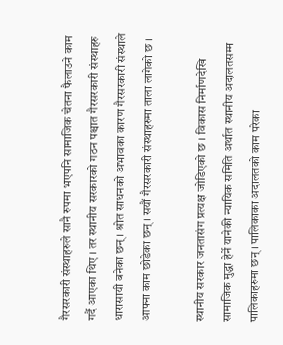गैरसरकारी संस्थाहरुले सानै रुपमा भएपनि सामाजिक चेतना फैलाउने काम गर्दै आएका थिए । तर स्थानीय सरकारको गठन पश्चात गैरसरकारी संस्थाहरु धारासायी बनेका छन् । श्रोत साधनको अभावका कारण गैरसरकारी संस्थाले आफ्ना काम छोडेका छन् । सयौं गैरसरकारी संस्थाहरुमा ताला लागेको छ ।

स्थानीय सरकार जनतासंग प्रत्यक्ष जोडिएको छ । विकास निर्माणदेखि सामाजिक मुद्धा हेर्ने यानेकी न्यायिक समिति अर्थात स्थानीय अदालतसम्म पालिकाहरुमा छन् । पालिकाका अदालतको काम परेका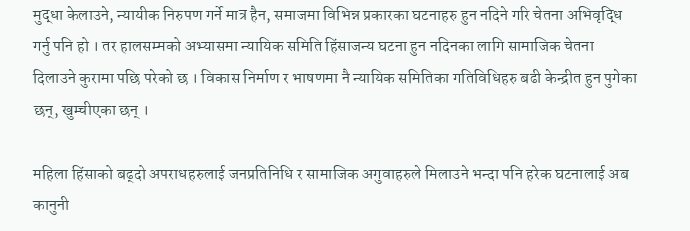मुद्धा केलाउने, न्यायीक निरुपण गर्ने मात्र हैन, समाजमा विभिन्न प्रकारका घटनाहरु हुन नदिने गरि चेतना अभिवृद्धि गर्नु पनि हो । तर हालसम्मको अभ्यासमा न्यायिक समिति हिंसाजन्य घटना हुन नदिनका लागि सामाजिक चेतना दिलाउने कुरामा पछि परेको छ । विकास निर्माण र भाषणमा नै न्यायिक समितिका गतिविधिहरु बढी केन्द्रीत हुन पुगेका छन्, खुम्चीएका छन् ।

महिला हिंसाको बढ्दो अपराधहरुलाई जनप्रतिनिधि र सामाजिक अगुवाहरुले मिलाउने भन्दा पनि हरेक घटनालाई अब कानुनी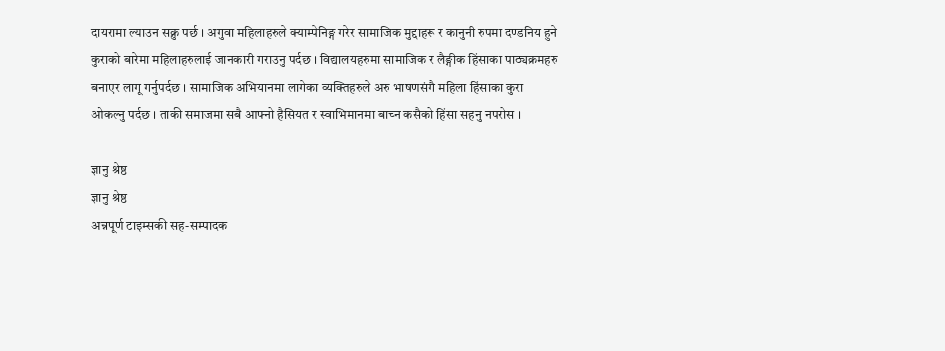दायरामा ल्याउन सक्नु पर्छ । अगुवा महिलाहरुले क्याम्पेनिङ्ग गरेर सामाजिक मुद्दाहरू र कानुनी रुपमा दण्डनिय हुने कुराको बारेमा महिलाहरुलाई जानकारी गराउनु पर्दछ । विद्यालयहरुमा सामाजिक र लैङ्गीक हिंसाका पाठ्यक्रमहरु बनाएर लागू गर्नुपर्दछ । सामाजिक अभियानमा लागेका व्यक्तिहरुले अरु भाषणसंगै महिला हिंसाका कुरा ओकल्नु पर्दछ । ताकी समाजमा सबै आफ्नो हैसियत र स्वाभिमानमा बाच्न कसैको हिंसा सहनु नपरोस ।

ज्ञानु श्रेष्ठ
ज्ञानु श्रेष्ठ
अन्नपूर्ण टाइम्सकी सह-सम्पादक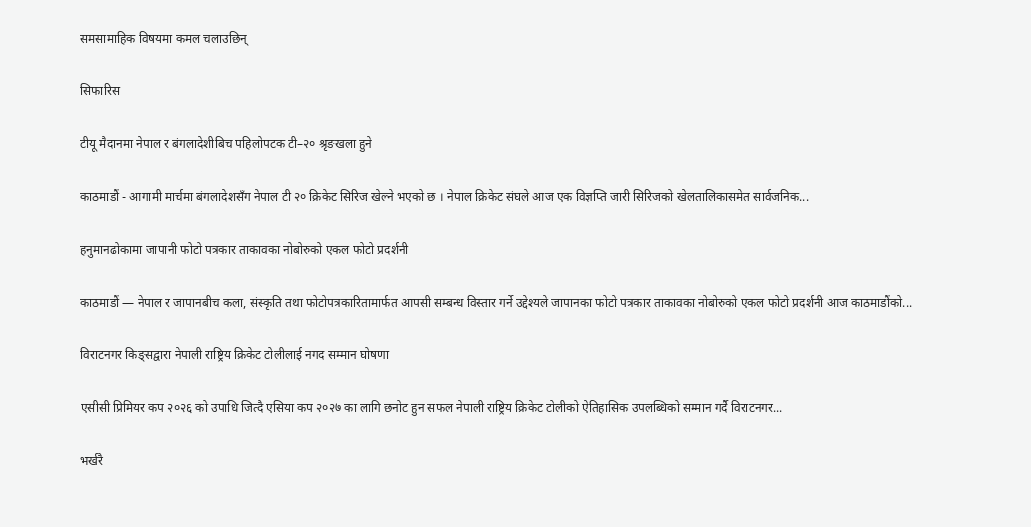समसामाहिक विषयमा कमल चलाउछिन्

सिफारिस

टीयू मैदानमा नेपाल र बंगलादेशीबिच पहिलोपटक टी–२० श्रृङखला हुने

काठमाडौं - आगामी मार्चमा बंगलादेशसँग नेपाल टी २० क्रिकेट सिरिज खेल्ने भएको छ । नेपाल क्रिकेट संघले आज एक विज्ञप्ति जारी सिरिजको खेलतालिकासमेत सार्वजनिक...

हनुमानढोकामा जापानी फोटो पत्रकार ताकावका नोबोरुको एकल फोटो प्रदर्शनी

काठमाडौं — नेपाल र जापानबीच कला, संस्कृति तथा फोटोपत्रकारितामार्फत आपसी सम्बन्ध विस्तार गर्ने उद्देश्यले जापानका फोटो पत्रकार ताकावका नोबोरुको एकल फोटो प्रदर्शनी आज काठमाडौंको...

विराटनगर किङ्सद्वारा नेपाली राष्ट्रिय क्रिकेट टोलीलाई नगद सम्मान घोषणा

एसीसी प्रिमियर कप २०२६ को उपाधि जित्दै एसिया कप २०२७ का लागि छनोट हुन सफल नेपाली राष्ट्रिय क्रिकेट टोलीको ऐतिहासिक उपलब्धिको सम्मान गर्दै विराटनगर...

भर्खरै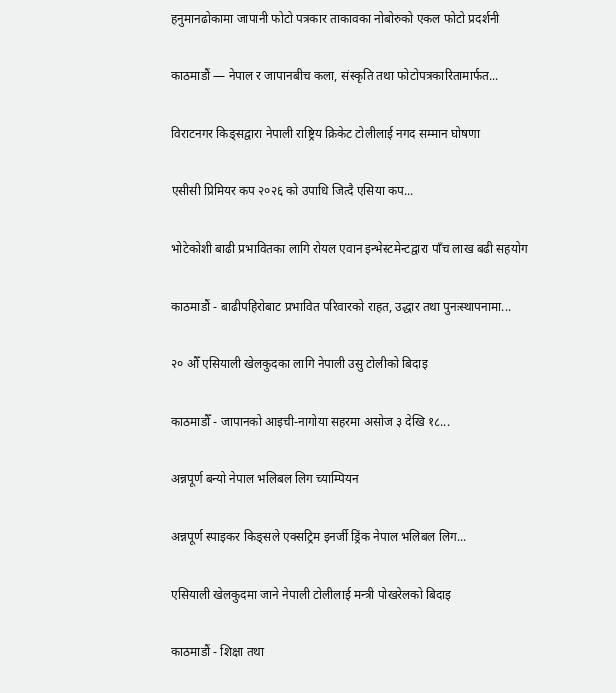हनुमानढोकामा जापानी फोटो पत्रकार ताकावका नोबोरुको एकल फोटो प्रदर्शनी

काठमाडौं — नेपाल र जापानबीच कला, संस्कृति तथा फोटोपत्रकारितामार्फत...

विराटनगर किङ्सद्वारा नेपाली राष्ट्रिय क्रिकेट टोलीलाई नगद सम्मान घोषणा

एसीसी प्रिमियर कप २०२६ को उपाधि जित्दै एसिया कप...

भोटेकोशी बाढी प्रभावितका लागि रोयल एवान इन्भेस्टमेन्टद्वारा पाँच लाख बढी सहयोग

काठमाडौं - बाढीपहिरोबाट प्रभावित परिवारको राहत, उद्धार तथा पुनःस्थापनामा...

२० औँ एसियाली खेलकुदका लागि नेपाली उसु टोलीको बिदाइ

काठमाडौँ - जापानको आइची-नागोया सहरमा असोज ३ देखि १८...

अन्नपूर्ण बन्यो नेपाल भलिबल लिग च्याम्पियन

अन्नपूर्ण स्पाइकर किङ्सले एक्सट्रिम इनर्जी ड्रिंक नेपाल भलिबल लिग...

एसियाली खेलकुदमा जाने नेपाली टोलीलाई मन्त्री पोखरेलको बिदाइ

काठमाडौं - शिक्षा तथा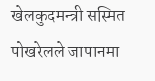खेलकुदमन्त्री सस्मित पोखरेलले जापानमा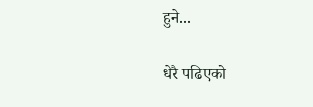हुने...

धेरै पढिएको